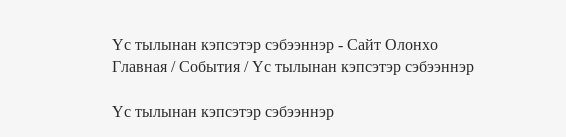Үс тылынан кэпсэтэр сэбээннэр - Сайт Олонхо
Главная / События / Үс тылынан кэпсэтэр сэбээннэр

Үс тылынан кэпсэтэр сэбээннэр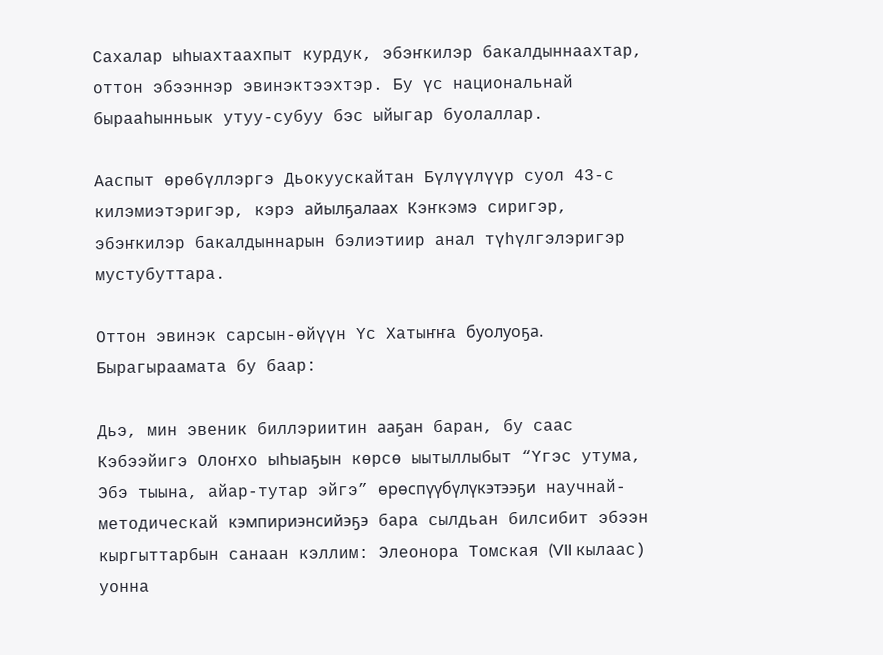Сахалар ыһыахтаахпыт курдук, эбэҥкилэр бакалдыннаахтар, оттон эбээннэр эвинэктээхтэр. Бу үс национальнай бырааһынньык утуу-субуу бэс ыйыгар буолаллар.

Ааспыт өрөбүллэргэ Дьокуускайтан Бүлүүлүүр суол 43-с килэмиэтэригэр, кэрэ айылҕалаах Кэҥкэмэ сиригэр, эбэҥкилэр бакалдыннарын бэлиэтиир анал түһүлгэлэригэр мустубуттара.

Оттон эвинэк сарсын-өйүүн Үс Хатыҥҥа буолуоҕа. Бырагыраамата бу баар:

Дьэ, мин эвеник биллэриитин ааҕан баран, бу саас Кэбээйигэ Олоҥхо ыһыаҕын көрсө ыытыллыбыт “Үгэс утума, Эбэ тыына, айар-тутар эйгэ” өрөспүүбүлүкэтээҕи научнай-методическай кэмпириэнсийэҕэ бара сылдьан билсибит эбээн кыргыттарбын санаан кэллим: Элеонора Томская (VII кылаас) уонна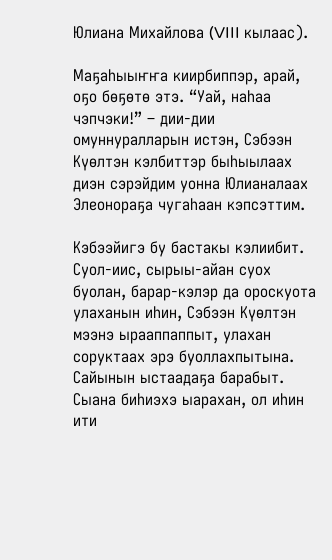Юлиана Михайлова (VIII кылаас).

Маҕаһыыҥҥа киирбиппэр, арай, оҕо бөҕөтө этэ. “Уай, наһаа чэпчэки!” – дии-дии омуннуралларын истэн, Сэбээн Күөлтэн кэлбиттэр быһыылаах диэн сэрэйдим уонна Юлианалаах Элеонораҕа чугаһаан кэпсэттим.

Кэбээйигэ бу бастакы кэлиибит. Суол-иис, сырыы-айан суох буолан, барар-кэлэр да ороскуота улаханын иһин, Сэбээн Күөлтэн мээнэ ырааппаппыт, улахан соруктаах эрэ буоллахпытына. Сайынын ыстаадаҕа барабыт. Сыана биһиэхэ ыарахан, ол иһин ити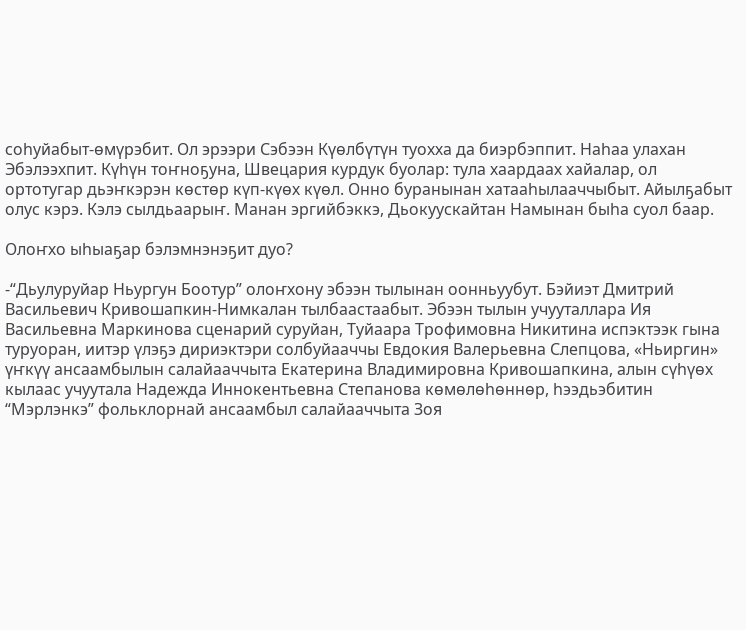соһуйабыт-өмүрэбит. Ол эрээри Сэбээн Күөлбүтүн туохха да биэрбэппит. Наһаа улахан Эбэлээхпит. Күһүн тоҥноҕуна, Швецария курдук буолар: тула хаардаах хайалар, ол ортотугар дьэҥкэрэн көстөр күп-күөх күөл. Онно буранынан хатааһылааччыбыт. Айылҕабыт олус кэрэ. Кэлэ сылдьаарыҥ. Манан эргийбэккэ, Дьокуускайтан Намынан быһа суол баар.

Олоҥхо ыһыаҕар бэлэмнэнэҕит дуо?

-“Дьулуруйар Ньургун Боотур” олоҥхону эбээн тылынан оонньуубут. Бэйиэт Дмитрий Васильевич Кривошапкин-Нимкалан тылбаастаабыт. Эбээн тылын учууталлара Ия Васильевна Маркинова сценарий суруйан, Туйаара Трофимовна Никитина испэктээк гына туруоран, иитэр үлэҕэ дириэктэри солбуйааччы Евдокия Валерьевна Слепцова, «Ньиргин» үҥкүү ансаамбылын салайааччыта Екатерина Владимировна Кривошапкина, алын сүһүөх кылаас учуутала Надежда Иннокентьевна Степанова көмөлөһөннөр, һээдьэбитин “Мэрлэнкэ” фольклорнай ансаамбыл салайааччыта Зоя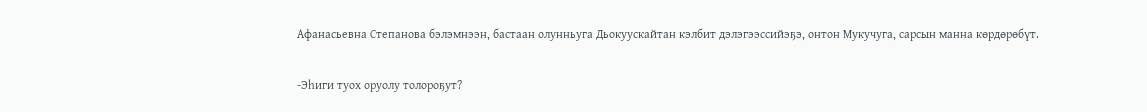Афанасьевна Степанова бэлэмнээн, бастаан олунньуга Дьокуускайтан кэлбит дэлэгээссийэҕэ, онтон Мукучуга, сарсын манна көрдөрөбүт.

-Эһиги туох оруолу толороҕут?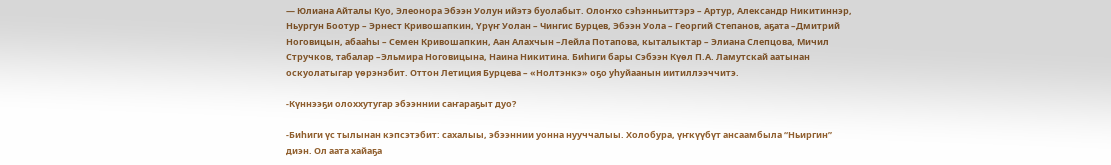— Юлиана Айталы Куо, Элеонора Эбээн Уолун ийэтэ буолабыт. Олоҥхо сэһэнньиттэрэ – Артур, Александр Никитиннэр, Ньургун Боотур – Эрнест Кривошапкин, Үрүҥ Уолан – Чингис Бурцев, Эбээн Уола – Георгий Степанов, аҕата –Дмитрий Ноговицын, абааһы – Семен Кривошапкин, Аан Алахчын –Лейла Потапова, кыталыктар – Элиана Слепцова, Мичил Стручков, табалар –Эльмира Ноговицына, Наина Никитина. Биһиги бары Сэбээн Күөл П.А. Ламутскай аатынан оскуолатыгар үөрэнэбит. Оттон Летиция Бурцева – «Нолтэнкэ» оҕо уһуйаанын иитиллээччитэ.

-Күннээҕи олоххутугар эбээннии саҥараҕыт дуо?

-Биһиги үс тылынан кэпсэтэбит: сахалыы, эбээннии уонна нууччалыы. Холобура, үҥкүүбүт ансаамбыла “Ньиргин” диэн. Ол аата хайаҕа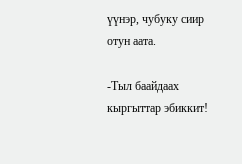үүнэр, чубуку сиир отун аата.

-Тыл баайдаах кыргыттар эбиккит!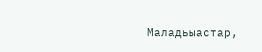Маладьыастар,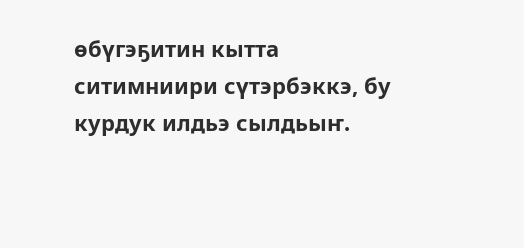өбүгэҕитин кытта ситимниири сүтэрбэккэ, бу курдук илдьэ сылдьыҥ.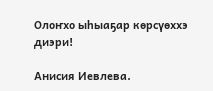Олоҥхо ыһыаҕар көрсүөххэ диэри!

Анисия Иевлева.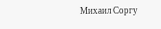Михаил Соргу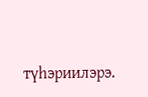түһэриилэрэ.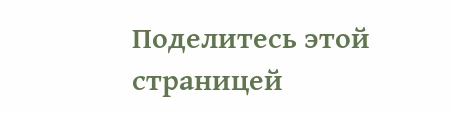Поделитесь этой страницей